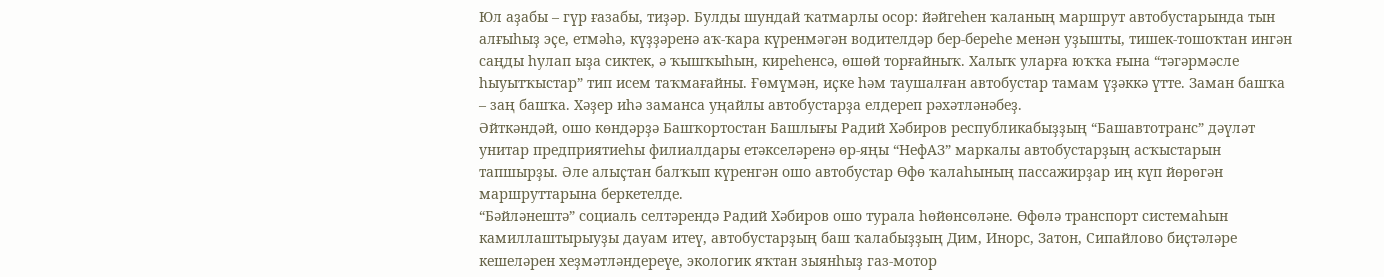Юл аҙабы – гүр ғазабы, тиҙәр. Булды шундай ҡатмарлы осор: йәйгеһен ҡаланың маршрут автобустарында тын алғыһыҙ эҫе, етмәһә, күҙҙәренә аҡ-ҡара күренмәгән водителдәр бер-береһе менән уҙышты, тишек-тошоҡтан ингән саңды һулап ыҙа сиктек, ә ҡышҡыһын, киреһенсә, өшөй торғайныҡ. Халыҡ уларға юҡҡа ғына “тәгәрмәсле һыуытҡыстар” тип исем таҡмағайны. Ғөмүмән, иҫке һәм таушалған автобустар тамам үҙәккә үтте. Заман башҡа – заң башҡа. Хәҙер иһә заманса уңайлы автобустарҙа елдереп рәхәтләнәбеҙ.
Әйткәндәй, ошо көндәрҙә Башҡортостан Башлығы Радий Хәбиров республикабыҙҙың “Башавтотранс” дәүләт унитар предприятиеһы филиалдары етәкселәренә өр-яңы “НефАЗ” маркалы автобустарҙың асҡыстарын тапшырҙы. Әле алыҫтан балҡып күренгән ошо автобустар Өфө ҡалаһының пассажирҙар иң күп йөрөгән маршруттарына беркетелде.
“Бәйләнештә” социаль селтәрендә Радий Хәбиров ошо турала һөйөнсөләне. Өфөлә транспорт системаһын камиллаштырыуҙы дауам итеү, автобустарҙың баш ҡалабыҙҙың Дим, Инорс, Затон, Сипайлово биҫтәләре кешеләрен хеҙмәтләндереүе, экологик яҡтан зыянһыҙ газ-мотор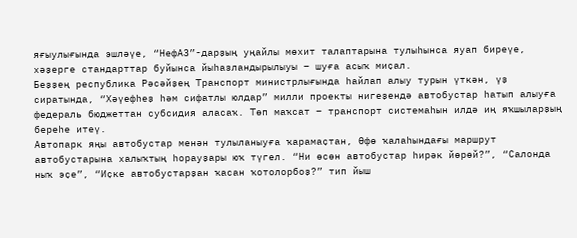яғыулығында эшләүе, “НефАЗ”-дарҙың уңайлы мөхит талаптарына тулыһынса яуап биреүе, хәҙерге стандарттар буйынса йыһазландырылыуы – шуға асыҡ миҫал.
Беҙҙең республика Рәсәйҙең Транспорт министрлығында һайлап алыу турын үткән, үҙ сиратында, “Хәүефһеҙ һәм сифатлы юлдар” милли проекты нигеҙендә автобустар һатып алыуға федераль бюджеттан субсидия аласаҡ. Төп маҡсат – транспорт системаһын илдә иң яҡшыларҙың береһе итеү.
Автопарк яңы автобустар менән тулыланыуға ҡарамаҫтан, Өфө ҡалаһындағы маршрут автобустарына халыҡтың һорауҙары юҡ түгел. “Ни өсөн автобустар һирәк йөрөй?”, “Салонда ныҡ эҫе”, “Иҫке автобустарҙан ҡасан ҡотолорбоҙ?” тип йыш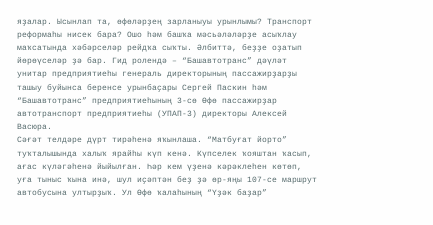яҙалар. Ысынлап та, өфөләрҙең зарланыуы урынлымы? Транспорт реформаһы нисек бара? Ошо һәм башҡа мәсьәләләрҙе асыҡлау маҡсатында хәбәрселәр рейдҡа сыҡты. Әлбиттә, беҙҙе оҙатып йөрөүселәр ҙә бар. Гид ролендә – “Башавтотранс” дәүләт унитар предприятиеһы генераль директорының пассажирҙарҙы ташыу буйынса беренсе урынбаҫары Сергей Паскин һәм “Башавтотранс” предприятиеһының 3-сө Өфө пассажирҙар автотранспорт предприятиеһы (УПАП-3) директоры Алексей Васюра.
Сәғәт телдәре дүрт тирәһенә яҡынлаша. “Матбуғат йорто” туҡталышында халыҡ ярайһы күп кенә. Күпселек ҡояштан ҡасып, ағас күләгәһенә йыйылған. Һәр кем үҙенә кәрәклеһен көтөп, уға тыныс ҡына инә, шул иҫәптән беҙ ҙә өр-яңы 107-се маршрут автобусына ултырҙыҡ. Ул Өфө ҡалаһының “Үҙәк баҙар”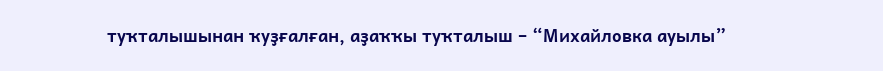туҡталышынан ҡуҙғалған, аҙаҡҡы туҡталыш – “Михайловка ауылы”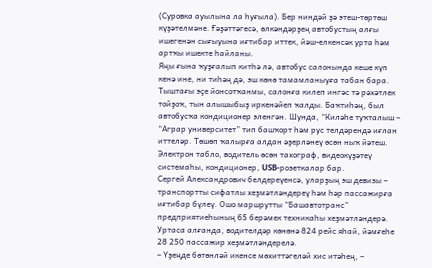(Суровка ауылына ла һуғыла). Бер ниндәй ҙә этеш-төртөш күҙәтелмәне. Ғәҙәттәгесә, өлкәндәрҙең автобустың алғы ишегенән сығыуына иғтибар иттек, йәш-елкенсәк урта һәм артҡы ишекте һайланы.
Яңы ғына ҡуҙғалып китһә лә, автобус салонында кеше күп кенә ине, ни тиһәң дә, эш көнө тамамланыуға табан бара. Тыштағы эҫе йонсотҡанмы, салонға килеп ингәс тә рәхәтлек тойҙоҡ, тын алышыбыҙ иркенәйеп ҡалды. Баҡтиһәң, был автобусҡа кондиционер эленгән. Шунда, “Киләһе туҡталыш – “Аграр университет” тип башҡорт һәм рус телдәрендә иғлан иттеләр. Төшөп ҡалырға алдан әҙерләнеү өсөн ныҡ йәтеш. Электрон табло, водитель өсөн тахограф, видеокүҙәтеү системаһы, кондиционер, USB-розеткалар бар.
Сергей Александрович белдереүенсә, уларҙың эш девизы – транспортты сифатлы хеҙмәтләндереү һәм һәр пассажирға иғтибар бүлеү. Ошо маршрутты “Башавтотранс” предприятиеһының 65 берәмек техникаһы хеҙмәтләндерә. Уртаса алғанда, водителдәр көнөнә 824 рейс яһай, йәмғеһе 28 250 пассажир хеҙмәтләндерелә.
– Үҙеңде бөтөнләй икенсе мөхиттәгеләй хис итәһең, –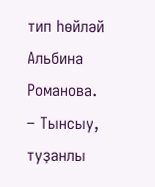тип һөйләй Альбина Романова. – Тынсыу, туҙанлы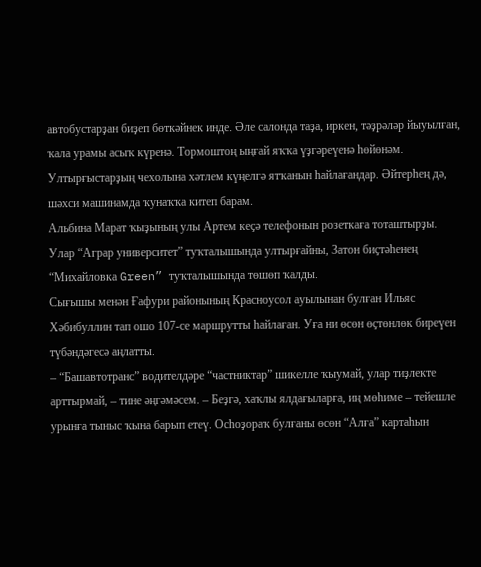автобустарҙан биҙеп бөткәйнек инде. Әле салонда таҙа, иркен, тәҙрәләр йыуылған, ҡала урамы асыҡ күренә. Тормоштоң ыңғай яҡҡа үҙгәреүенә һөйөнәм. Ултырғыстарҙың чехолына хәтлем күңелгә ятҡанын һайлағандар. Әйтерһең дә, шәхси машинамда ҡунаҡҡа китеп барам.
Альбина Марат ҡыҙының улы Артем кеҫә телефонын розеткаға тоташтырҙы. Улар “Аграр университет” туҡталышында ултырғайны, Затон биҫтәһенең “Михайловка Green” туҡталышында төшөп ҡалды.
Сығышы менән Ғафури районының Красноусол ауылынан булған Ильяс Хәбибуллин тап ошо 107-се маршрутты һайлаған. Уға ни өсөн өҫтөнлөк биреүен түбәндәгесә аңлатты.
– “Башавтотранс” водителдәре “частниктар” шикелле ҡыумай, улар тиҙлекте арттырмай, – тине әңгәмәсем. – Беҙгә, хаҡлы ялдағыларға, иң мөһиме – тейешле урынға тыныс ҡына барып етеү. Осһоҙораҡ булғаны өсөн “Алға” картаһын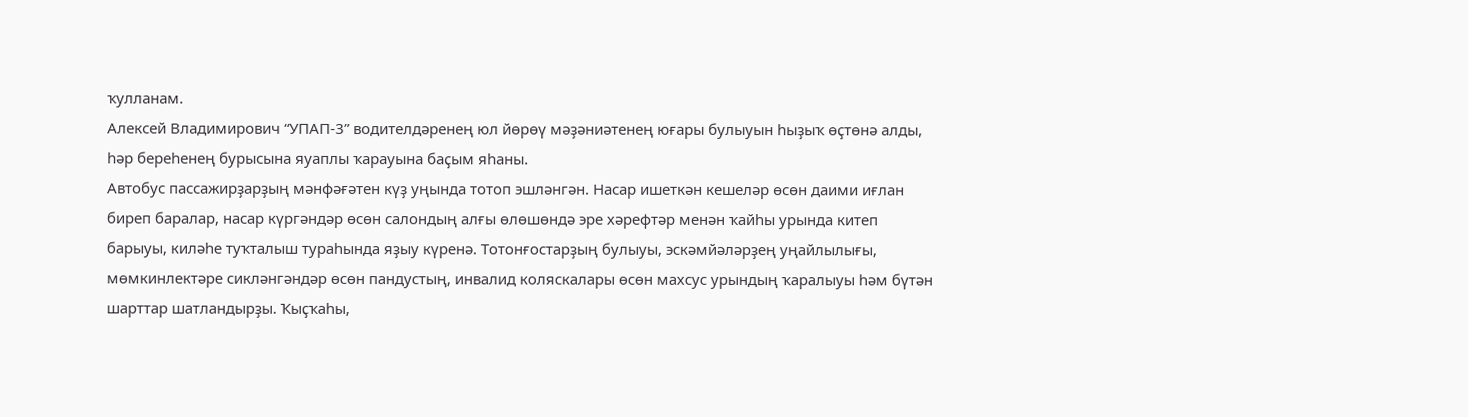ҡулланам.
Алексей Владимирович “УПАП-3” водителдәренең юл йөрөү мәҙәниәтенең юғары булыуын һыҙыҡ өҫтөнә алды, һәр береһенең бурысына яуаплы ҡарауына баҫым яһаны.
Автобус пассажирҙарҙың мәнфәғәтен күҙ уңында тотоп эшләнгән. Насар ишеткән кешеләр өсөн даими иғлан биреп баралар, насар күргәндәр өсөн салондың алғы өлөшөндә эре хәрефтәр менән ҡайһы урында китеп барыуы, киләһе туҡталыш тураһында яҙыу күренә. Тотонғостарҙың булыуы, эскәмйәләрҙең уңайлылығы, мөмкинлектәре сикләнгәндәр өсөн пандустың, инвалид коляскалары өсөн махсус урындың ҡаралыуы һәм бүтән шарттар шатландырҙы. Ҡыҫҡаһы,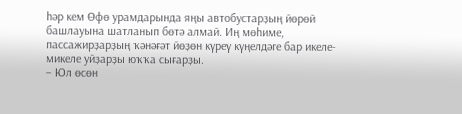һәр кем Өфө урамдарында яңы автобустарҙың йөрөй башлауына шатланып бөтә алмай. Иң мөһиме, пассажирҙарҙың ҡәнәғәт йөҙөн күреү күңелдәге бар икеле-микеле уйҙарҙы юҡҡа сығарҙы.
– Юл өсөн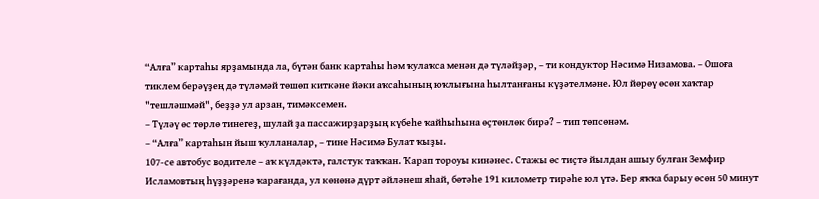“Алға” картаһы ярҙамында ла, бүтән банк картаһы һәм ҡулаҡса менән дә түләйҙәр, – ти кондуктор Нәсимә Низамова. – Ошоға тиклем берәүҙең дә түләмәй төшөп киткәне йәки аҡсаһының юҡлығына һылтанғаны күҙәтелмәне. Юл йөрөү өсөн хаҡтар "тешләшмәй", беҙҙә ул арзан, тимәксемен.
– Түләү өс төрлө тинегеҙ, шулай ҙа пассажирҙарҙың күбеһе ҡайһыһына өҫтөнлөк бирә? – тип төпсөнәм.
– “Алға” картаһын йыш ҡулланалар, – тине Нәсимә Булат ҡыҙы.
107-се автобус водителе – аҡ күлдәктә, галстук таҡҡан. Ҡарап тороуы кинәнес. Стажы өс тиҫтә йылдан ашыу булған Земфир Исламовтың һүҙҙәренә ҡарағанда, ул көнөнә дүрт әйләнеш яһай, бөтәһе 191 километр тирәһе юл үтә. Бер яҡҡа барыу өсөн 50 минут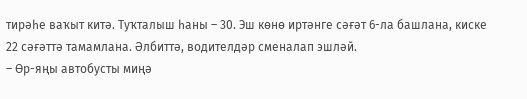тирәһе ваҡыт китә. Туҡталыш һаны – 30. Эш көнө иртәнге сәғәт 6-ла башлана, киске 22 сәғәттә тамамлана. Әлбиттә, водителдәр сменалап эшләй.
– Өр-яңы автобусты миңә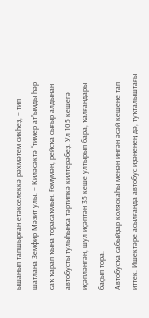ышанып тапшырған етәкселеккә рәхмәтем сикһеҙ, – тип шатлана Земфир Мәзит улы. – Киләсәктә “тимер ат”ымды һәр саҡ ҡарап ҡына торасаҡмын. Ғөмүмән, рейсҡа сығыр алдынан автобусты тулыһынса тәртипкә килтерәбеҙ. Ул 105 кешегә иҫәпләнгән, шул иҫәптән 35 кеше ултырып бара, ҡалғандары баҫып тора.
Автобусҡа сабыйҙар коляскаһы менән ингән әсәй кешене тап иттек. Ишектәре асылғанда автобус иҙәненең дә, туҡталыштағы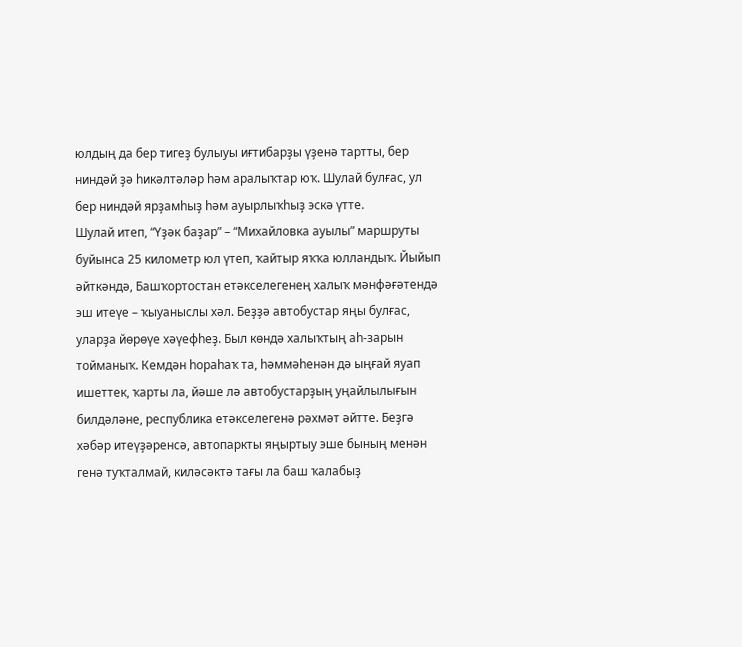юлдың да бер тигеҙ булыуы иғтибарҙы үҙенә тартты, бер ниндәй ҙә һикәлтәләр һәм аралыҡтар юҡ. Шулай булғас, ул бер ниндәй ярҙамһыҙ һәм ауырлыҡһыҙ эскә үтте.
Шулай итеп, “Үҙәк баҙар” – “Михайловка ауылы” маршруты буйынса 25 километр юл үтеп, ҡайтыр яҡҡа юлландыҡ. Йыйып әйткәндә, Башҡортостан етәкселегенең халыҡ мәнфәғәтендә эш итеүе – ҡыуаныслы хәл. Беҙҙә автобустар яңы булғас, уларҙа йөрөүе хәүефһеҙ. Был көндә халыҡтың аһ-зарын тойманыҡ. Кемдән һораһаҡ та, һәммәһенән дә ыңғай яуап ишеттек, ҡарты ла, йәше лә автобустарҙың уңайлылығын билдәләне, республика етәкселегенә рәхмәт әйтте. Беҙгә хәбәр итеүҙәренсә, автопаркты яңыртыу эше бының менән генә туҡталмай, киләсәктә тағы ла баш ҡалабыҙ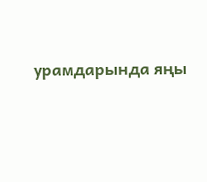урамдарында яңы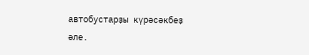автобустарҙы күрәсәкбеҙ әле.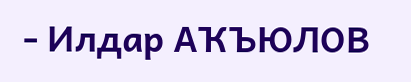- Илдар АҠЪЮЛОВ